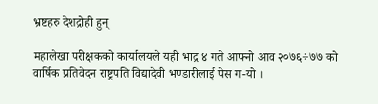भ्रष्टहरु देशद्रोही हुन्

महालेखा परीक्षकको कार्यालयले यही भाद्र ४ गते आफ्नो आव २०७६÷७७ को वार्षिक प्रतिवेदन राष्ट्रपति विद्यादेवी भण्डारीलाई पेस ग-यो ।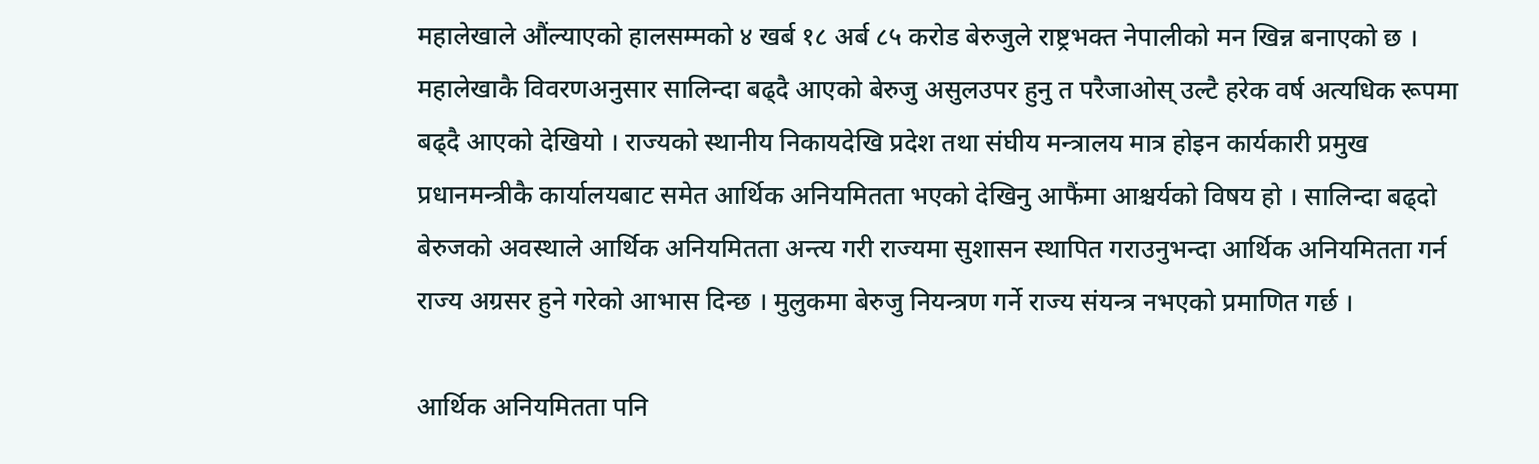महालेखाले औंल्याएको हालसम्मको ४ खर्ब १८ अर्ब ८५ करोड बेरुजुले राष्ट्रभक्त नेपालीको मन खिन्न बनाएको छ । महालेखाकै विवरणअनुसार सालिन्दा बढ्दै आएको बेरुजु असुलउपर हुनु त परैजाओस् उल्टै हरेक वर्ष अत्यधिक रूपमा बढ्दै आएको देखियो । राज्यको स्थानीय निकायदेखि प्रदेश तथा संघीय मन्त्रालय मात्र होइन कार्यकारी प्रमुख प्रधानमन्त्रीकै कार्यालयबाट समेत आर्थिक अनियमितता भएको देखिनु आफैंमा आश्चर्यको विषय हो । सालिन्दा बढ्दो बेरुजको अवस्थाले आर्थिक अनियमितता अन्त्य गरी राज्यमा सुशासन स्थापित गराउनुभन्दा आर्थिक अनियमितता गर्न राज्य अग्रसर हुने गरेको आभास दिन्छ । मुलुकमा बेरुजु नियन्त्रण गर्ने राज्य संयन्त्र नभएको प्रमाणित गर्छ ।

आर्थिक अनियमितता पनि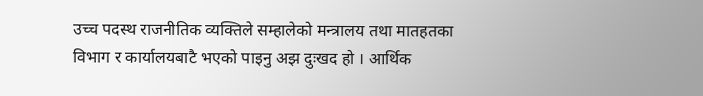उच्च पदस्थ राजनीतिक व्यक्तिले सम्हालेको मन्त्रालय तथा मातहतका विभाग र कार्यालयबाटै भएको पाइनु अझ दुःखद हो । आर्थिक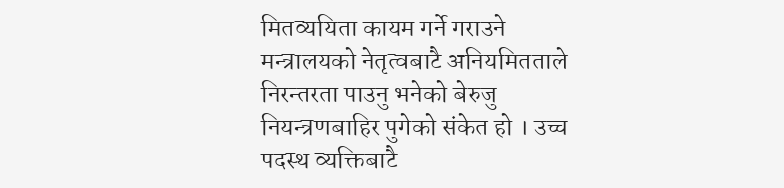मितव्ययिता कायम गर्ने गराउने मन्त्रालयको नेतृत्वबाटै अनियमितताले निरन्तरता पाउनु भनेको बेरुजु नियन्त्रणबाहिर पुगेको संकेत हो । उच्च पदस्थ व्यक्तिबाटै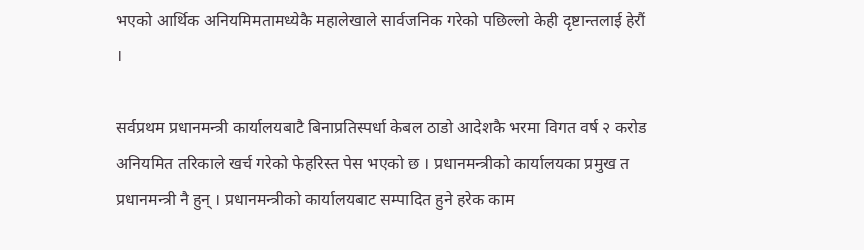भएको आर्थिक अनियमिमतामध्येकै महालेखाले सार्वजनिक गरेको पछिल्लो केही दृष्टान्तलाई हेरौं ।

सर्वप्रथम प्रधानमन्त्री कार्यालयबाटै बिनाप्रतिस्पर्धा केबल ठाडो आदेशकै भरमा विगत वर्ष २ करोड अनियमित तरिकाले खर्च गरेको फेहरिस्त पेस भएको छ । प्रधानमन्त्रीको कार्यालयका प्रमुख त प्रधानमन्त्री नै हुन् । प्रधानमन्त्रीको कार्यालयबाट सम्पादित हुने हरेक काम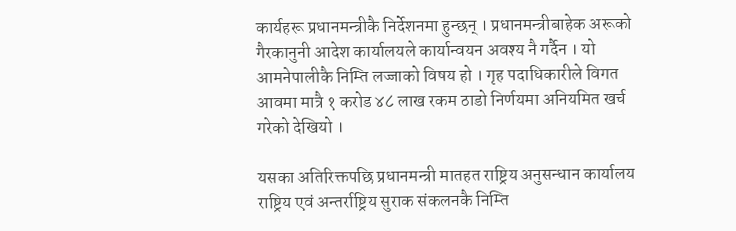कार्यहरू प्रधानमन्त्रीकै निर्देशनमा हुन्छन् । प्रधानमन्त्रीबाहेक अरूको गैरकानुनी आदेश कार्यालयले कार्यान्वयन अवश्य नै गर्दैन । यो आमनेपालीकै निम्ति लज्जाको विषय हो । गृह पदाधिकारीले विगत आवमा मात्रै १ करोड ४८ लाख रकम ठाडो निर्णयमा अनियमित खर्च गरेको देखियो ।

यसका अतिरिक्तपछि प्रधानमन्त्री मातहत राष्ट्रिय अनुसन्धान कार्यालय राष्ट्रिय एवं अन्तर्राष्ट्रिय सुराक संकलनकै निम्ति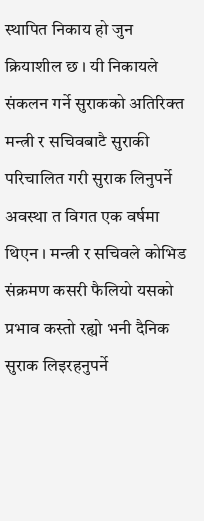स्थापित निकाय हो जुन क्रियाशील छ । यी निकायले संकलन गर्ने सुराकको अतिरिक्त मन्त्री र सचिवबाटै सुराकी परिचालित गरी सुराक लिनुपर्ने अवस्था त विगत एक वर्षमा थिएन । मन्त्री र सचिवले कोभिड संक्रमण कसरी फैलियो यसको प्रभाव कस्तो रह्यो भनी दैनिक सुराक लिइरहनुपर्ने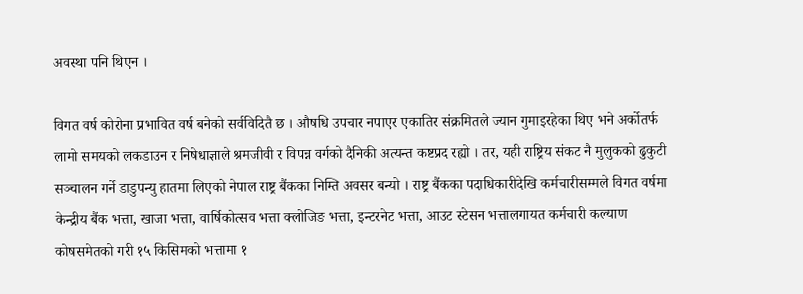अवस्था पनि थिएन ।

विगत वर्ष कोरोना प्रभावित वर्ष बनेको सर्वविदितै छ । औषधि उपचार नपाएर एकातिर संक्रमितले ज्यान गुमाइरहेका थिए भने अर्कोतर्फ लामो समयको लकडाउन र निषेधाज्ञाले श्रमजीवी र विपन्न वर्गको दैनिकी अत्यन्त कष्टप्रद रह्यो । तर, यही राष्ट्रिय संकट नै मुलुकको ढुकुटी सञ्चालन गर्ने डाडुपन्यु हातमा लिएको नेपाल राष्ट्र बैंकका निम्ति अवसर बन्यो । राष्ट्र बैंकका पदाधिकारीदेखि कर्मचारीसम्मले विगत वर्षमा केन्द्रीय बैंक भत्ता, खाजा भत्ता, वार्षिकोत्सव भत्ता क्लोजिङ भत्ता, इन्टरनेट भत्ता, आउट स्टेसन भत्तालगायत कर्मचारी कल्याण कोषसमेतको गरी १५ किसिमको भत्तामा १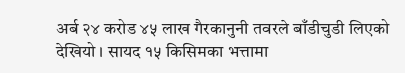अर्ब २४ करोड ४५ लाख गैरकानुनी तवरले बाँडीचुडी लिएको देखियो । सायद १५ किसिमका भत्तामा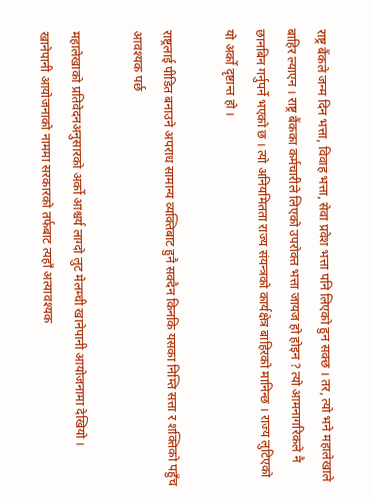राष्ट्र बैंकले जन्म दिन भत्ता, विवाह भत्ता, सेवा प्रवेश भत्ता पनि लिएको हुन सक्छ । तर, त्यो भने महालेखाले बाहिर ल्याएन । राष्ट्र बैंकका कर्मचारीले लिएको उपरोक्त भत्ता जायज हो होइन ? त्यो आमनागरिकले नै छानबिन गर्नुपर्ने भएको छ । त्यो अनियमितता राज्य संयन्त्रको कार्यक्षेत्र बाहिरको मानिन्छ । राज्य लुटिएको यो अर्को दृष्टान्त हो ।

राष्ट्रलाई पीडित बनाउने अपराध सामान्य व्यक्तिबाट हुनै सक्दैन किनकि यसका निम्ति सत्ता र शक्तिको पहुँच आवश्यक पर्छ

महालेखाको प्रतिवेदनअनुसारको अर्को आश्चर्य लाग्दो लुट मेलम्ची खानेपानी आयोजनामा देखियो । खानेपानी आयोजनाको नाममा सरकारको तर्फबाट त्यहाँ अत्यावश्यक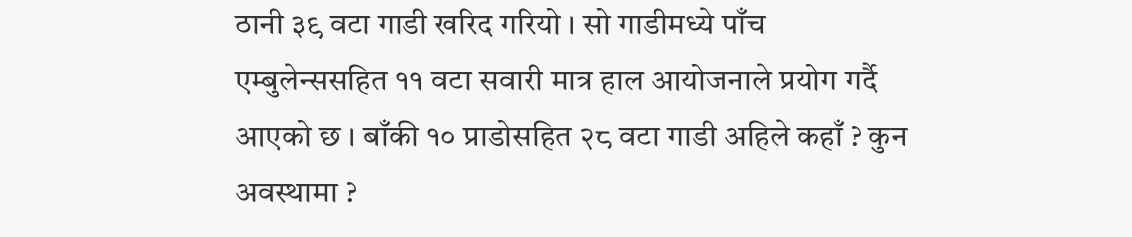ठानी ३९ वटा गाडी खरिद गरियो । सो गाडीमध्ये पाँच एम्बुलेन्ससहित ११ वटा सवारी मात्र हाल आयोजनाले प्रयोग गर्दै आएको छ । बाँकी १० प्राडोसहित २८ वटा गाडी अहिले कहाँ ? कुन अवस्थामा ?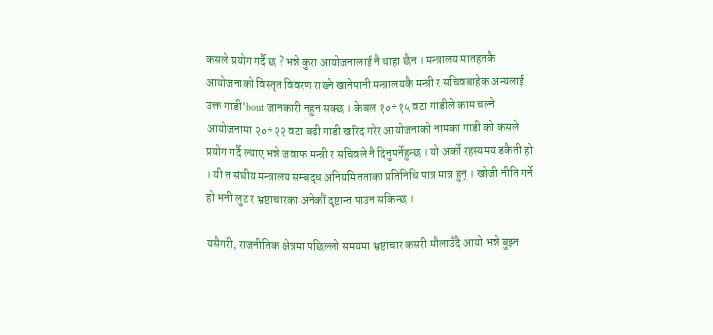कसले प्रयोग गर्दै छ ? भन्ने कुरा आयोजनालाई नै थाहा छैन । मन्त्रालय मातहतकै आयोजनाको विस्तृत विवरण राख्ने खानेपानी मन्त्रालयकै मन्त्री र सचिवबाहेक अन्यलाई उक्त गाडी’bout जानकारी नहुन सक्छ । केबल १०÷१५ वटा गाडीले काम चल्ने आयोजनामा २०÷२२ वटा बढी गाडी खरिद गरेर आयोजनाको नामका गाडी को कसले प्रयोग गर्दै ल्याए भन्ने जवाफ मन्त्री र सचिवले नै दिनुपर्नेहुन्छ । यो अर्को रहस्यमय डकैती हो । यी त संघीय मन्त्रालय सम्बद्ध अनियमितताका प्रतिनिधि पात्र मात्र हुन् । खोजी नीति गर्ने हो भनी लुट र भ्रष्टाचारका अनेकौं दृष्टान्त पाउन सकिन्छ ।

यसैगरी, राजनीतिक क्षेत्रमा पछिल्लो समयमा भ्रष्टाचार कसरी मौलाउँदै आयो भन्ने बुझ्न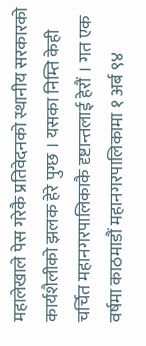महालेखाले पेस गरेकै प्रतिवेदनको स्थानीय सरकारको कार्यशैलीको झलक हेरे पुग्छ । यसका निम्ति केही चर्चित महानगरपालिकाकै दृष्टान्तलाई हेरौं । गत एक वर्षमा काठमाडौं महानगरपालिकामा १ अर्ब ९४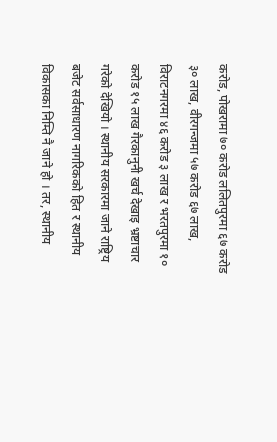करोड, पोखरामा ७० करोड ललितपुरमा ६७ करोड ३० लाख, वीरगन्जमा ५७ करोड ६७ लाख, विराटनगरमा ४६ करोड ३ लाख र भरतपुरमा १० करोड १५ लाख गैरकानुनी खर्च देखाइ भ्रष्टाचार गरेको देखियो । स्थानीय सरकारमा जाने राष्ट्रिय बजेट सर्वसाधारण नागरिकको हित र स्थानीय विकासका निम्ति नै जाने हो । तर, स्थानीय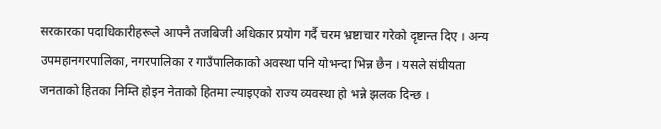सरकारका पदाधिकारीहरूले आफ्नै तजबिजी अधिकार प्रयोग गर्दै चरम भ्रष्टाचार गरेको दृष्टान्त दिए । अन्य उपमहानगरपालिका, नगरपालिका र गाउँपालिकाको अवस्था पनि योभन्दा भिन्न छैन । यसले संघीयता जनताको हितका निम्ति होइन नेताको हितमा ल्याइएको राज्य व्यवस्था हो भन्ने झलक दिन्छ ।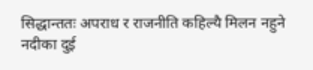सिद्धान्ततः अपराध र राजनीति कहिल्यै मिलन नहुने नदीका दुई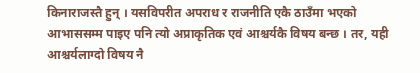किनाराजस्तै हुन् । यसविपरीत अपराध र राजनीति एकै ठाउँमा भएको आभाससम्म पाइए पनि त्यो अप्राकृतिक एवं आश्चर्यकै विषय बन्छ । तर, यही आश्चर्यलाग्दो विषय नै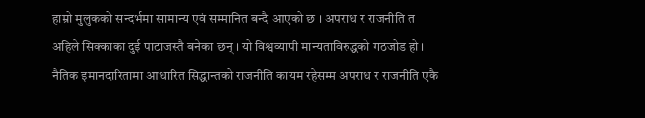हाम्रो मुलुकको सन्दर्भमा सामान्य एवं सम्मानित बन्दै आएको छ । अपराध र राजनीति त अहिले सिक्काका दुई पाटाजस्तै बनेका छन् । यो विश्वव्यापी मान्यताविरुद्धको गठजोड हो । नैतिक इमानदारितामा आधारित सिद्धान्तको राजनीति कायम रहेसम्म अपराध र राजनीति एकै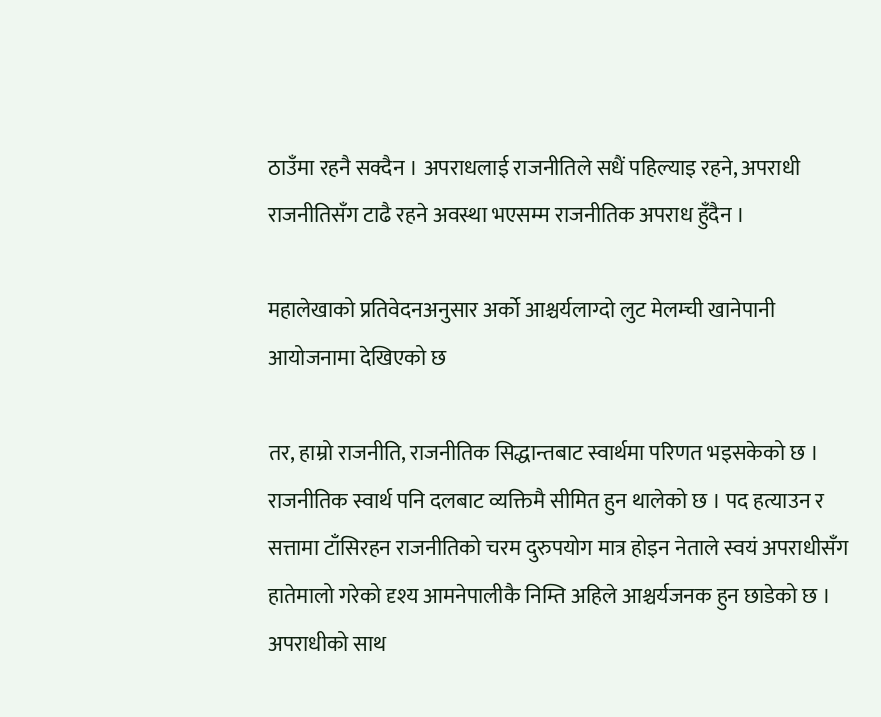ठाउँमा रहनै सक्दैन । अपराधलाई राजनीतिले सधैं पहिल्याइ रहने, अपराधी राजनीतिसँग टाढै रहने अवस्था भएसम्म राजनीतिक अपराध हुँदैन ।

महालेखाको प्रतिवेदनअनुसार अर्को आश्चर्यलाग्दो लुट मेलम्ची खानेपानी आयोजनामा देखिएको छ

तर, हाम्रो राजनीति, राजनीतिक सिद्धान्तबाट स्वार्थमा परिणत भइसकेको छ । राजनीतिक स्वार्थ पनि दलबाट व्यक्तिमै सीमित हुन थालेको छ । पद हत्याउन र सत्तामा टाँसिरहन राजनीतिको चरम दुरुपयोग मात्र होइन नेताले स्वयं अपराधीसँग हातेमालो गरेको दृश्य आमनेपालीकै निम्ति अहिले आश्चर्यजनक हुन छाडेको छ । अपराधीको साथ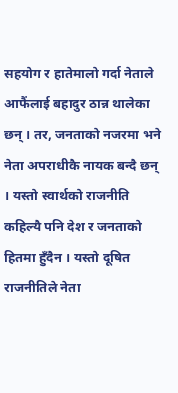सहयोग र हातेमालो गर्दा नेताले आफैंलाई बहादुर ठान्न थालेका छन् । तर, जनताको नजरमा भने नेता अपराधीकै नायक बन्दै छन् । यस्तो स्वार्थको राजनीति कहिल्यै पनि देश र जनताको हितमा हुँदैन । यस्तो दूषित राजनीतिले नेता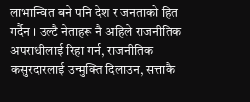लाभान्वित बने पनि देश र जनताको हित गर्दैन । उल्टै नेताहरू नै अहिले राजनीतिक अपराधीलाई रिहा गर्न, राजनीतिक कसुरदारलाई उन्मुक्ति दिलाउन, सत्ताकै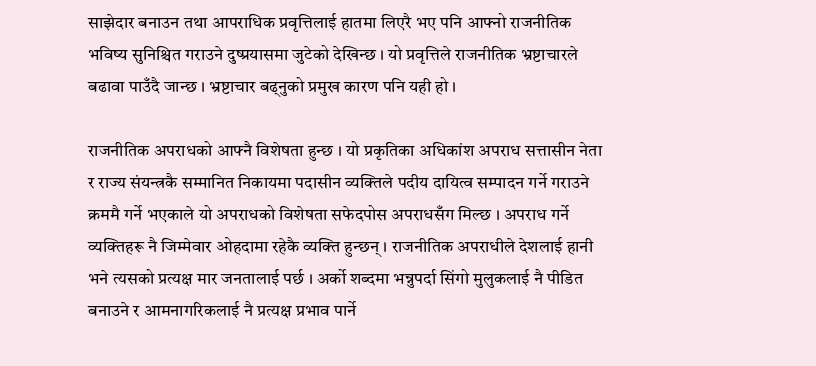साझेदार बनाउन तथा आपराधिक प्रवृत्तिलाई हातमा लिएरै भए पनि आफ्नो राजनीतिक भविष्य सुनिश्चित गराउने दुष्प्रयासमा जुटेको देखिन्छ । यो प्रवृत्तिले राजनीतिक भ्रष्टाचारले बढावा पाउँदै जान्छ । भ्रष्टाचार बढ्नुको प्रमुख कारण पनि यही हो ।

राजनीतिक अपराधको आफ्नै विशेषता हुन्छ । यो प्रकृतिका अधिकांश अपराध सत्तासीन नेता र राज्य संयन्त्रकै सम्मानित निकायमा पदासीन व्यक्तिले पदीय दायित्व सम्पादन गर्ने गराउने क्रममै गर्ने भएकाले यो अपराधको विशेषता सफेदपोस अपराधसँग मिल्छ । अपराध गर्ने व्यक्तिहरू नै जिम्मेवार ओहदामा रहेकै व्यक्ति हुन्छन् । राजनीतिक अपराधीले देशलाई हानी भने त्यसको प्रत्यक्ष मार जनतालाई पर्छ । अर्को शब्दमा भन्नुपर्दा सिंगो मुलुकलाई नै पीडित बनाउने र आमनागरिकलाई नै प्रत्यक्ष प्रभाव पार्ने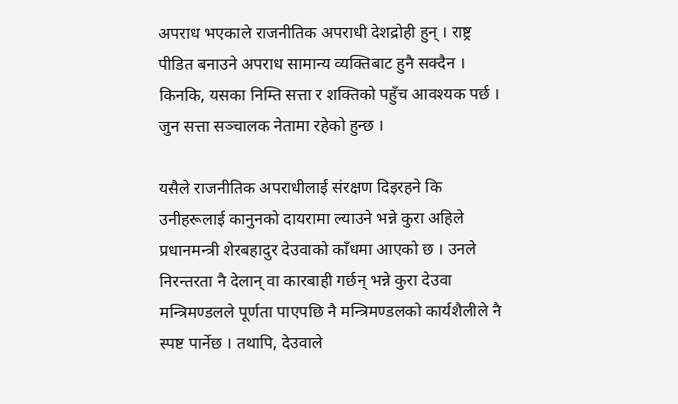अपराध भएकाले राजनीतिक अपराधी देशद्रोही हुन् । राष्ट्र पीडित बनाउने अपराध सामान्य व्यक्तिबाट हुनै सक्दैन । किनकि, यसका निम्ति सत्ता र शक्तिको पहुँच आवश्यक पर्छ । जुन सत्ता सञ्चालक नेतामा रहेको हुन्छ ।

यसैले राजनीतिक अपराधीलाई संरक्षण दिइरहने कि उनीहरूलाई कानुनको दायरामा ल्याउने भन्ने कुरा अहिले प्रधानमन्त्री शेरबहादुर देउवाको काँधमा आएको छ । उनले निरन्तरता नै देलान् वा कारबाही गर्छन् भन्ने कुरा देउवा मन्त्रिमण्डलले पूर्णता पाएपछि नै मन्त्रिमण्डलको कार्यशैलीले नै स्पष्ट पार्नेछ । तथापि, देउवाले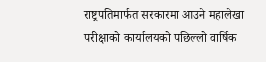राष्ट्रपतिमार्फत सरकारमा आउने महालेखा परीक्षाको कार्यालयको पछिल्लो वार्षिक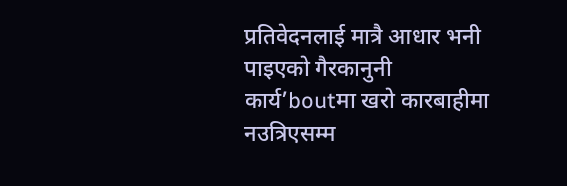प्रतिवेदनलाई मात्रै आधार भनी पाइएको गैरकानुनी कार्य’boutमा खरो कारबाहीमा नउत्रिएसम्म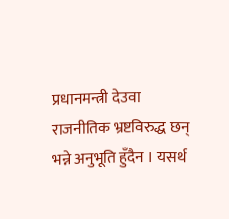प्रधानमन्त्री देउवा राजनीतिक भ्रष्टविरुद्ध छन् भन्ने अनुभूति हुँदैन । यसर्थ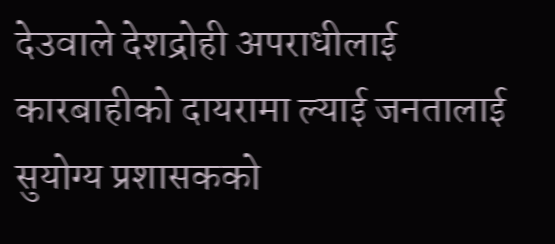देउवाले देशद्रोही अपराधीलाई कारबाहीको दायरामा ल्याई जनतालाई सुयोग्य प्रशासकको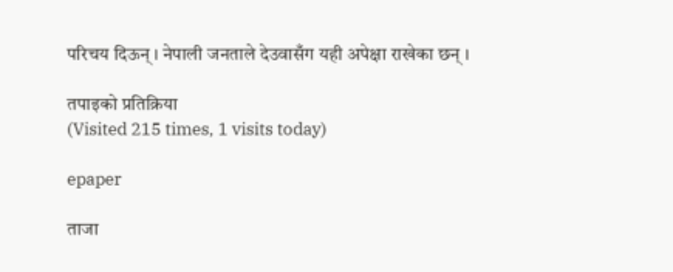परिचय दिऊन् । नेपाली जनताले देउवासँग यही अपेक्षा राखेका छन् ।

तपाइको प्रतिक्रिया
(Visited 215 times, 1 visits today)

epaper

ताजा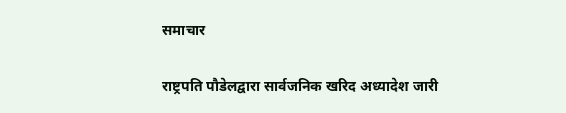समाचार

राष्ट्रपति पौडेलद्वारा सार्वजनिक खरिद अध्यादेश जारी